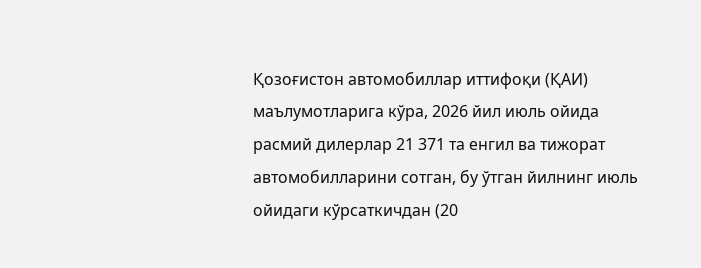Қозоғистон автомобиллар иттифоқи (ҚАИ) маълумотларига кўра, 2026 йил июль ойида расмий дилерлар 21 371 та енгил ва тижорат автомобилларини сотган, бу ўтган йилнинг июль ойидаги кўрсаткичдан (20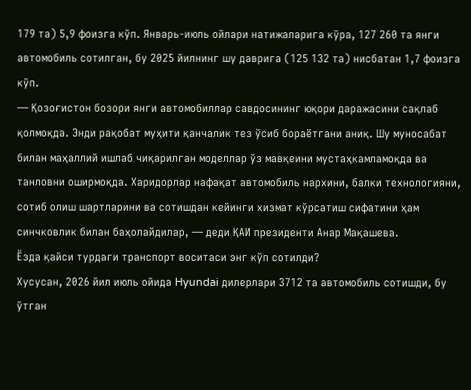179 та) 5,9 фоизга кўп. Январь-июль ойлари натижаларига кўра, 127 260 та янги автомобиль сотилган, бу 2025 йилнинг шу даврига (125 132 та) нисбатан 1,7 фоизга кўп.
— Қозоғистон бозори янги автомобиллар савдосининг юқори даражасини сақлаб қолмоқда. Энди рақобат муҳити қанчалик тез ўсиб бораётгани аниқ. Шу муносабат билан маҳаллий ишлаб чиқарилган моделлар ўз мавқеини мустаҳкамламоқда ва танловни оширмоқда. Харидорлар нафақат автомобиль нархини, балки технологияни, сотиб олиш шартларини ва сотишдан кейинги хизмат кўрсатиш сифатини ҳам синчковлик билан баҳолайдилар, — деди ҚАИ президенти Анар Мақашева.
Ёзда қайси турдаги транспорт воситаси энг кўп сотилди?
Хусусан, 2026 йил июль ойида Hyundai дилерлари 3712 та автомобиль сотишди, бу ўтган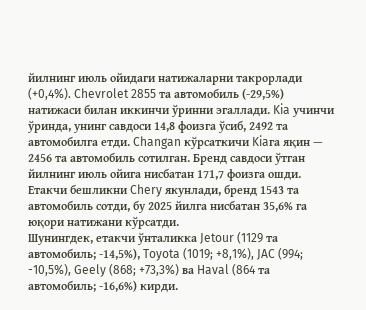йилнинг июль ойидаги натижаларни такрорлади (+0,4%). Chevrolet 2855 та автомобиль (-29,5%) натижаси билан иккинчи ўринни эгаллади. Kia учинчи ўринда, унинг савдоси 14,8 фоизга ўсиб, 2492 та автомобилга етди. Changan кўрсаткичи Kiaга яқин — 2456 та автомобиль сотилган. Бренд савдоси ўтган йилнинг июль ойига нисбатан 171,7 фоизга ошди. Етакчи бешликни Chery якунлади, бренд 1543 та автомобиль сотди, бу 2025 йилга нисбатан 35,6% га юқори натижани кўрсатди.
Шунингдек, етакчи ўнталикка Jetour (1129 та автомобиль; -14,5%), Toyota (1019; +8,1%), JAC (994; -10,5%), Geely (868; +73,3%) ва Haval (864 та автомобиль; -16,6%) кирди.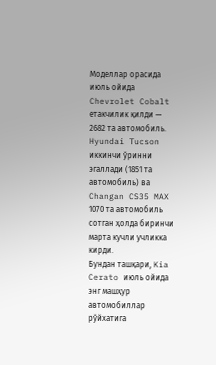Моделлар орасида июль ойида Chevrolet Cobalt етакчилик қилди — 2682 та автомобиль. Hyundai Tucson иккинчи ўринни эгаллади (1851 та автомобиль) ва Changan CS35 MAX 1070 та автомобиль сотган ҳолда биринчи марта кучли учликка кирди.
Бундан ташқари, Kia Cerato июль ойида энг машҳур автомобиллар рўйхатига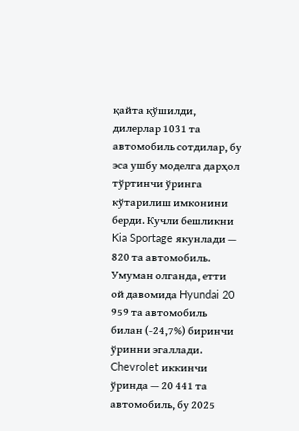қайта қўшилди, дилерлар 1031 та автомобиль сотдилар, бу эса ушбу моделга дарҳол тўртинчи ўринга кўтарилиш имконини берди. Кучли бешликни Kia Sportage якунлади — 820 та автомобиль.
Умуман олганда, етти ой давомида Hyundai 20 959 та автомобиль билан (-24,7%) биринчи ўринни эгаллади. Chevrolet иккинчи ўринда — 20 441 та автомобиль, бу 2025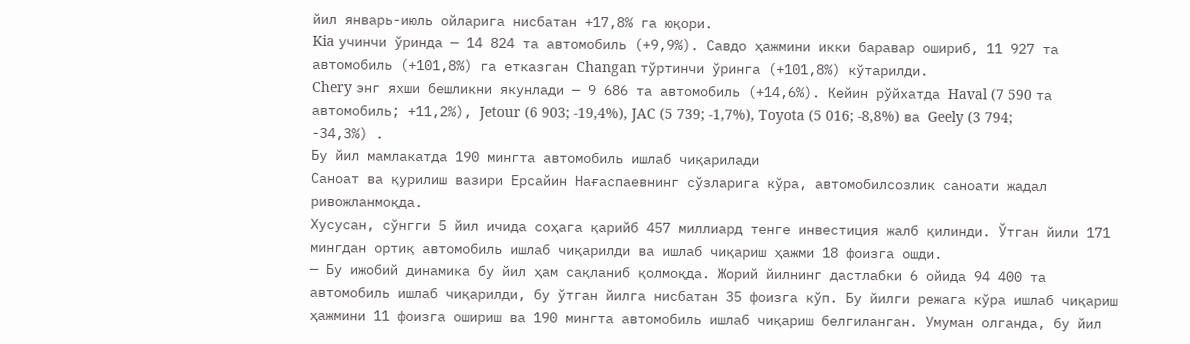йил январь-июль ойларига нисбатан +17,8% га юқори.
Kia учинчи ўринда — 14 824 та автомобиль (+9,9%). Савдо ҳажмини икки баравар ошириб, 11 927 та автомобиль (+101,8%) га етказган Changan тўртинчи ўринга (+101,8%) кўтарилди.
Chery энг яхши бешликни якунлади — 9 686 та автомобиль (+14,6%). Кейин рўйхатда Haval (7 590 та автомобиль; +11,2%), Jetour (6 903; -19,4%), JAC (5 739; -1,7%), Toyota (5 016; -8,8%) ва Geely (3 794; -34,3%) .
Бу йил мамлакатда 190 мингта автомобиль ишлаб чиқарилади
Саноат ва қурилиш вазири Ерсайин Нағаспаевнинг сўзларига кўра, автомобилсозлик саноати жадал ривожланмоқда.
Хусусан, сўнгги 5 йил ичида соҳага қарийб 457 миллиард тенге инвестиция жалб қилинди. Ўтган йили 171 мингдан ортиқ автомобиль ишлаб чиқарилди ва ишлаб чиқариш ҳажми 18 фоизга ошди.
— Бу ижобий динамика бу йил ҳам сақланиб қолмоқда. Жорий йилнинг дастлабки 6 ойида 94 400 та автомобиль ишлаб чиқарилди, бу ўтган йилга нисбатан 35 фоизга кўп. Бу йилги режага кўра ишлаб чиқариш ҳажмини 11 фоизга ошириш ва 190 мингта автомобиль ишлаб чиқариш белгиланган. Умуман олганда, бу йил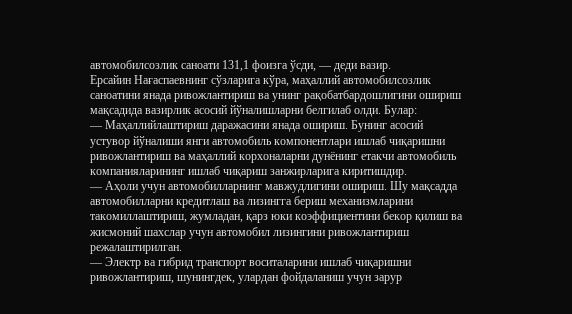автомобилсозлик саноати 131,1 фоизга ўсди, — деди вазир.
Ерсайин Нағаспаевнинг сўзларига кўра, маҳаллий автомобилсозлик саноатини янада ривожлантириш ва унинг рақобатбардошлигини ошириш мақсадида вазирлик асосий йўналишларни белгилаб олди. Булар:
— Маҳаллийлаштириш даражасини янада ошириш. Бунинг асосий устувор йўналиши янги автомобиль компонентлари ишлаб чиқаришни ривожлантириш ва маҳаллий корхоналарни дунёнинг етакчи автомобиль компанияларининг ишлаб чиқариш занжирларига киритишдир.
— Аҳоли учун автомобилларнинг мавжудлигини ошириш. Шу мақсадда автомобилларни кредитлаш ва лизингга бериш механизмларини такомиллаштириш, жумладан, қарз юки коэффициентини бекор қилиш ва жисмоний шахслар учун автомобил лизингини ривожлантириш режалаштирилган.
— Электр ва гибрид транспорт воситаларини ишлаб чиқаришни ривожлантириш, шунингдек, улардан фойдаланиш учун зарур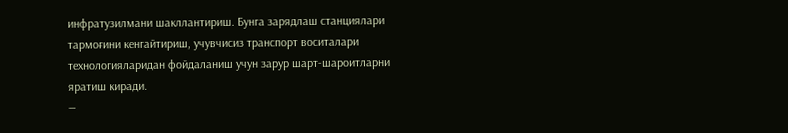инфратузилмани шакллантириш. Бунга зарядлаш станциялари тармоғини кенгайтириш, учувчисиз транспорт воситалари технологияларидан фойдаланиш учун зарур шарт-шароитларни яратиш киради.
—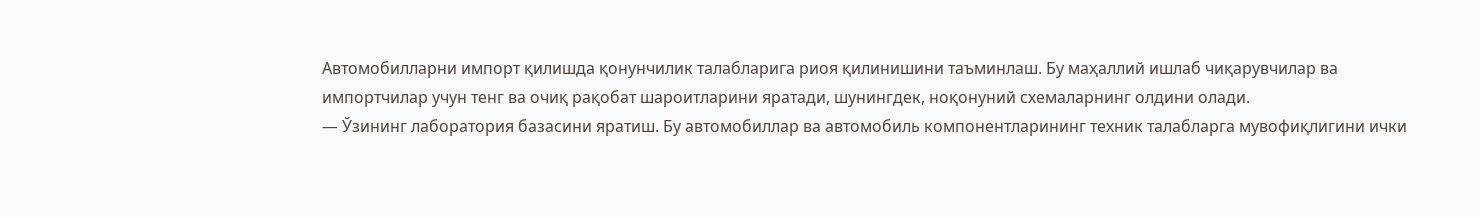Автомобилларни импорт қилишда қонунчилик талабларига риоя қилинишини таъминлаш. Бу маҳаллий ишлаб чиқарувчилар ва импортчилар учун тенг ва очиқ рақобат шароитларини яратади, шунингдек, ноқонуний схемаларнинг олдини олади.
— Ўзининг лаборатория базасини яратиш. Бу автомобиллар ва автомобиль компонентларининг техник талабларга мувофиқлигини ички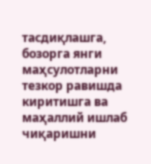тасдиқлашга, бозорга янги маҳсулотларни тезкор равишда киритишга ва маҳаллий ишлаб чиқаришни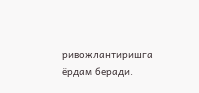ривожлантиришга ёрдам беради.